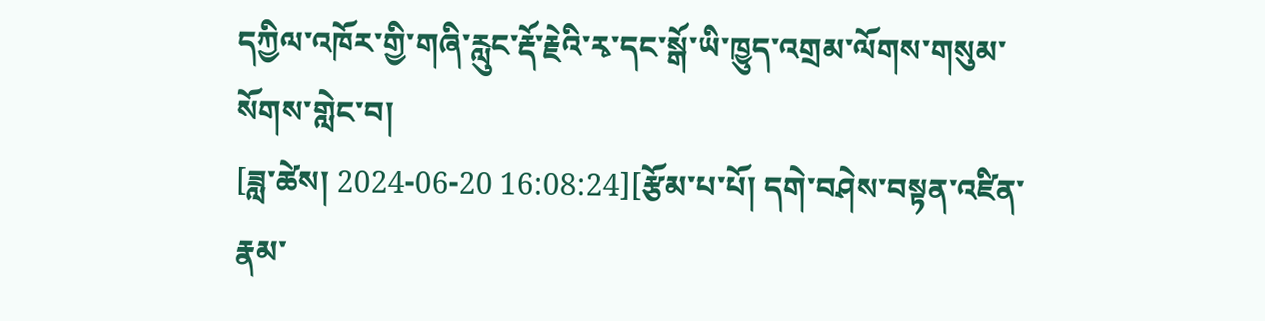དཀྱིལ་འཁོར་གྱི་གཞི་རླུང་རྡོ་རྗེའི་རྭ་དང་སྒོ་ཡི་ཁྱུད་འགྲམ་ལོགས་གསུམ་སོགས་གླེང་བ།
[ཟླ་ཚེས། 2024-06-20 16:08:24][རྩོམ་པ་པོ། དགེ་བཤེས་བསྟན་འཛིན་རྣམ་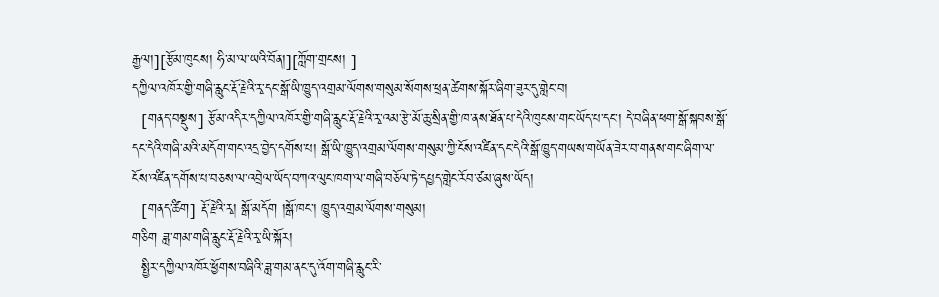རྒྱལ།][རྩོམ་ཁུངས། ཧི་མ་ལ་ཡའི་བོན།][ཀློག་གྲངས། ]
དཀྱིལ་འཁོར་གྱི་གཞི་རླུང་རྡོ་རྗེའི་རྭ་དང་སྒོ་ཡི་ཁྱུད་འགྲམ་ལོགས་གསུམ་སོགས་ཕྲན་ཚེགས་སྐོར་ཞིག་ཟུར་དུ་གླེང་བ།
  [གནད་བསྡུས] རྩོམ་འདིར་དཀྱིལ་འཁོར་གྱི་གཞི་རླུང་རྡོ་རྗེའི་རྭ་འམ་རྩེ་མོ་ཆུ་སྲིན་གྱི་ཁ་ནས་ཐོན་པ་དེའི་ཁུངས་གང་ཡོད་པ་དང་། དེ་བཞིན་ཕག་སྒོ་སྐབས་སྒོ་དང་དེའི་གཞི་མའི་མདོག་གང་འདྲ་བྱེད་དགོས་པ། སྒོ་ཡི་ཁྱུད་འགྲམ་ལོགས་གསུམ་ཀྱི་ངོས་འཛིན་དང་དེའི་སྒོ་ཁྱུད་གཡས་གཡོན་ཟེར་བ་གནས་གང་ཞིག་ལ་ངོས་འཛིན་དགོས་པ་བཅས་ལ་འབྲེལ་ཡོད་བཀའ་ལུང་ཁག་ལ་གཞི་བཅོལ་ཏེ་དཔྱད་གླེང་རོབ་ཙམ་ཞུས་ཡོད།
  [གནད་ཚིག] རྡོ་རྗེའི་རྭ། སྒོ་མདོག །སྒོ་ཁང་། ཁྱུད་འགྲམ་ལོགས་གསུམ།
གཅིག ཟླ་གམ་གཞི་རླུང་རྡོ་རྗེའི་རྭ་ཡི་སྐོར།
  སྤྱིར་དཀྱིལ་འཁོར་ཕྱོགས་བཞིའི་ཟླ་གམ་ནང་དུ་འོག་གཞི་རླུང་རི་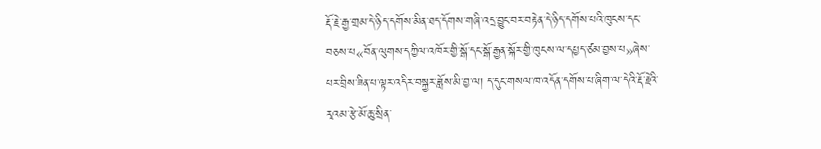རྡོ་རྗེ་རྒྱ་གྲམ་དེ་ཉིད་དགོས་མིན་ཐད་དོགས་གཞི་འདྲ་བྱུང་བར་བརྟེན་དེ་ཉིད་དགོས་པའི་ཁུངས་དང་བཅས་པ«བོན་ལུགས་དཀྱིལ་འཁོར་གྱི་སྒོ་དང་སྒོ་རྒྱན་སྐོར་གྱི་ཁུངས་ལ་དཔྱད་ཙམ་བྱས་པ»ཞེས་པར་བྲིས་ཟིན་པ་ལྟར་འདིར་བསྐྱར་ཟློས་མི་བྱ་ལ། ད་དུང་གསལ་ཁ་འདོན་དགོས་པ་ཞིག་ལ་དེའི་རྡོ་རྗེའི་རྭའམ་རྩེ་མོ་ཆུ་སྲིན་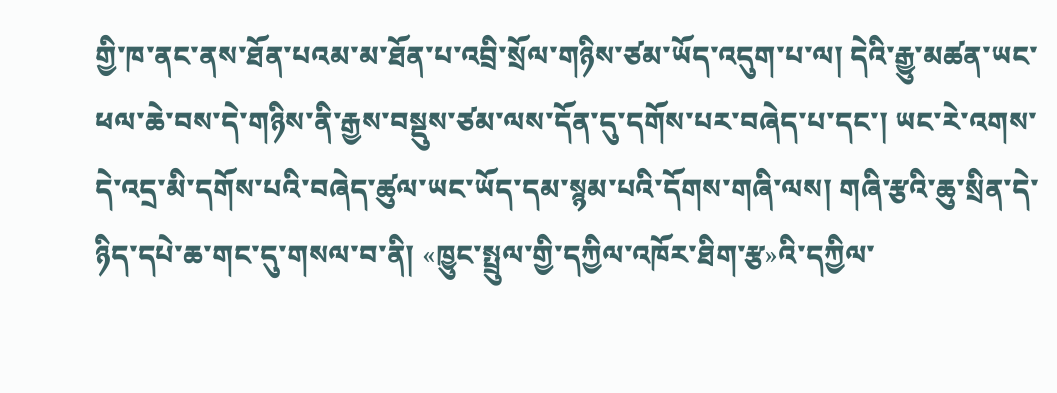གྱི་ཁ་ནང་ནས་ཐོན་པའམ་མ་ཐོན་པ་འབྲི་སྲོལ་གཉིས་ཙམ་ཡོད་འདུག་པ་ལ། དེའི་རྒྱུ་མཚན་ཡང་ཕལ་ཆེ་བས་དེ་གཉིས་ནི་རྒྱས་བསྡུས་ཙམ་ལས་དོན་དུ་དགོས་པར་བཞེད་པ་དང་། ཡང་རེ་འགས་དེ་འདྲ་མི་དགོས་པའི་བཞེད་ཚུལ་ཡང་ཡོད་དམ་སྙམ་པའི་དོགས་གཞི་ལས། གཞི་རྩའི་ཆུ་སྲིན་དེ་ཉིད་དཔེ་ཆ་གང་དུ་གསལ་བ་ནི། «ཁྱུང་སྤྲུལ་གྱི་དཀྱིལ་འཁོར་ཐིག་རྩ»འི་དཀྱིལ་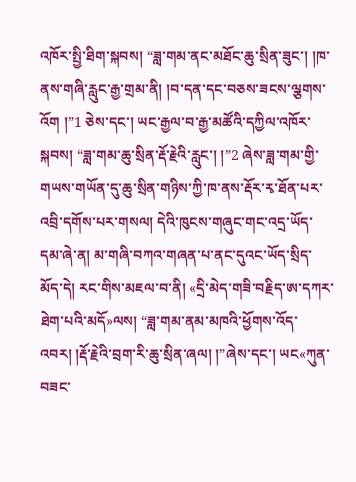འཁོར་སྤྱི་ཐིག་སྐབས། “ཟླ་གམ་ནང་མཐོང་ཆུ་སྲིན་ཟུང་། །ཁ་ནས་གཞི་རླུང་རྒྱ་གྲམ་ནི། །བ་དན་དང་བཅས་ཟངས་ལྕགས་འོག །”1 ཅེས་དང་། ཡང་རྒྱལ་བ་རྒྱ་མཚོའི་དཀྱིལ་འཁོར་སྐབས། “ཟླ་གམ་ཆུ་སྲིན་རྡོ་རྗེའི་རླུང་། །”2 ཞེས་ཟླ་གམ་གྱི་གཡས་གཡོན་དུ་ཆུ་སྲིན་གཉིས་ཀྱི་ཁ་ནས་རྡོར་རྭ་ཐོན་པར་འབྲི་དགོས་པར་གསལ། དེའི་ཁུངས་གཞུང་གང་འདྲ་ཡོད་དམ་ཞེ་ན། མ་གཞི་བཀའ་གཞན་པ་ནང་དུའང་ཡོད་སྲིད་མོད་དེ། རང་གིས་མཇལ་བ་ནི། «དྲི་མེད་གཟི་བརྗིད་ཨ་དཀར་ཐེག་པའི་མདོ»ལས། “ཟླ་གམ་ནམ་མཁའི་ཕྱོགས་འོད་འབར། །རྡོ་རྗེའི་བྲག་རི་ཆུ་སྲིན་ཞལ། །”ཞེས་དང་། ཡང«ཀུན་བཟང་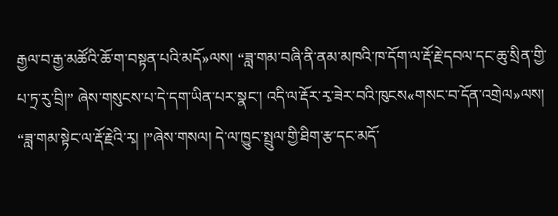རྒྱལ་བ་རྒྱ་མཚོའི་ཆོ་ག་བསྟན་པའི་མདོ»ལས། “ཟླ་གམ་བཞི་ནི་ནམ་མཁའི་ཁ་དོག་ལ་རྡོ་རྗེ་དབལ་དང་ཆུ་སྲིན་གྱི་པ་ཏྲ་རུ་བྲི།” ཞེས་གསུངས་པ་དེ་དག་ཡིན་པར་སྣང་། འདི་ལ་རྡོར་རྭ་ཟེར་བའི་ཁུངས«གསང་བ་དོན་འགྲེལ»ལས། “ཟླ་གམ་སྟེང་ལ་རྡོ་རྗེའི་རྭ། །”ཞེས་གསལ། དེ་ལ་ཁྱུང་སྤྲུལ་གྱི་ཐིག་རྩ་དང་མདོ་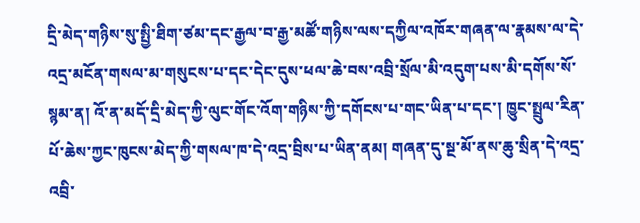དྲི་མེད་གཉིས་སུ་སྤྱི་ཐིག་ཙམ་དང་རྒྱལ་བ་རྒྱ་མཚོ་གཉིས་ལས་དཀྱིལ་འཁོར་གཞན་ལ་རྣམས་ལ་དེ་འདྲ་མངོན་གསལ་མ་གསུངས་པ་དང་དེང་དུས་ཕལ་ཆེ་བས་འབྲི་སྲོལ་མི་འདུག་པས་མི་དགོས་སོ་སྙམ་ན། འོ་ན་མདོ་དྲི་མེད་ཀྱི་ལུང་གོང་འོག་གཉིས་ཀྱི་དགོངས་པ་གང་ཡིན་པ་དང་། ཁྱུང་སྤྲུལ་རིན་པོ་ཆེས་ཀྱང་ཁུངས་མེད་ཀྱི་གསལ་ཁ་དེ་འདྲ་བྲིས་པ་ཡིན་ནམ། གཞན་དུ་སྔ་མོ་ནས་ཆུ་སྲིན་དེ་འདྲ་འབྲི་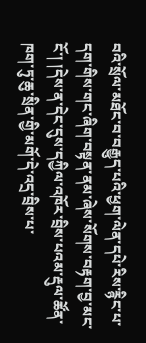བའི་སྲོལ་མཐོང་བ་བརྒྱུད་པའི་ཕྱག་ལེན་དཔེ་རིས་རྙིང་པ་དག་གིས་གང་ཞིག་བསྟན་ནམ་ཞེས་སོགས་བརྟག་བྱ་མང་ངོ་། །དེས་ན་དེང་དུས་དཀྱིལ་འཁོར་བྲིས་པའམ་རྡུལ་ཚོན་ཁག་ཏུ་ཆུ་སྲིན་གྱི་མགོ་དེ་འདྲ་བྲིས་པ་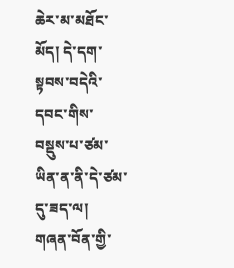ཆེར་མ་མཐོང་མོད། དེ་དག་སྟབས་བདེའི་དབང་གིས་བསྡུས་པ་ཙམ་ཡིན་ན་ནི་དེ་ཙམ་དུ་ཟད་ལ། གཞན་བོན་གྱི་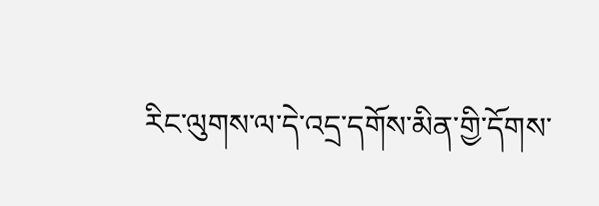རིང་ལུགས་ལ་དེ་འདྲ་དགོས་མིན་གྱི་དོགས་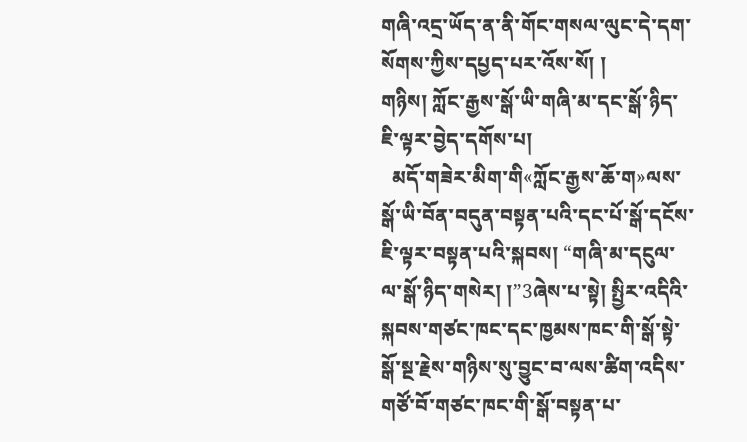གཞི་འདྲ་ཡོད་ན་ནི་གོང་གསལ་ལུང་དེ་དག་སོགས་ཀྱིས་དཔྱད་པར་འོས་སོ། །
གཉིས། ཀློང་རྒྱས་སྒོ་ཡི་གཞི་མ་དང་སྒོ་ཉིད་ཇི་ལྟར་བྱེད་དགོས་པ།
  མདོ་གཟེར་མིག་གི«ཀློང་རྒྱས་ཆོ་ག»ལས་སྒོ་ཡི་བོན་བདུན་བསྟན་པའི་དང་པོ་སྒོ་དངོས་ཇི་ལྟར་བསྟན་པའི་སྐབས། “གཞི་མ་དངུལ་ལ་སྒོ་ཉིད་གསེར། །”3ཞེས་པ་སྟེ། སྤྱིར་འདིའི་སྐབས་གཙང་ཁང་དང་ཁྱམས་ཁང་གི་སྒོ་སྟེ་སྒོ་སྔ་རྗེས་གཉིས་སུ་བྱུང་བ་ལས་ཚིག་འདིས་གཙོ་བོ་གཙང་ཁང་གི་སྒོ་བསྟན་པ་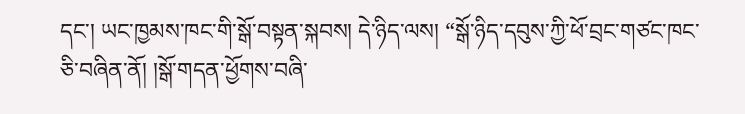དང་། ཡང་ཁྱམས་ཁང་གི་སྒོ་བསྟན་སྐབས། དེ་ཉིད་ལས། “སྒོ་ཉིད་དབུས་ཀྱི་ཕོ་བྲང་གཙང་ཁང་ཅི་བཞིན་ནོ། །སྒོ་གདན་ཕྱོགས་བཞི་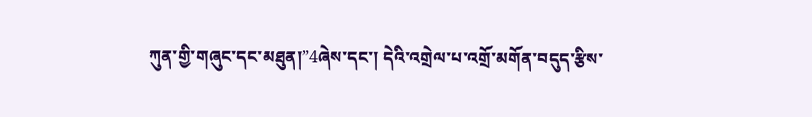ཀུན་གྱི་གཞུང་དང་མཐུན།”4ཞེས་དང་། དེའི་འགྲེལ་པ་འགྲོ་མགོན་བདུད་རྩིས་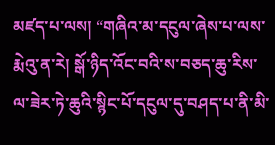མཛད་པ་ལས། “གཞིའ་མ་དངུལ་ཞེས་པ་ལས་རྨེའུ་ན་རེ། སྒོ་ཉིད་འོང་བའི་ས་བཅད་ཆུ་རིས་ལ་ཟེར་ཏེ་ཆུའི་སྙིང་པོ་དངུལ་དུ་བཤད་པ་ནི་མི་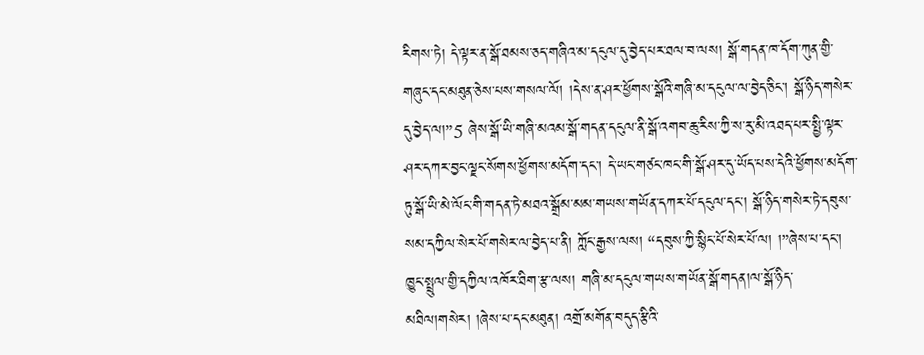རིགས་ཏེ། དེ་ལྟར་ན་སྒོ་ཐམས་ཅད་གཞིའ་མ་དངུལ་དུ་བྱེད་པར་ཐལ་བ་ལས། སྒོ་གདན་ཁ་དོག་ཀུན་གྱི་གཞུང་དང་མཐུན་ཅེས་པས་གསལ་ལོ། །དེས་ན་ཤར་ཕྱོགས་སྒོའི་གཞི་མ་དངུལ་ལ་བྱེད་ཅིང་། སྒོ་ཉིད་གསེར་དུ་བྱེད་ལ།”5 ཞེས་སྒོ་ཡི་གཞི་མའམ་སྒོ་གདན་དངུལ་ནི་སྒོ་འགབ་ཆུ་རིས་ཀྱི་ས་རུ་མི་འཐད་པར་སྤྱི་ལྟར་ཤར་དཀར་བྱང་ལྗང་སོགས་ཕྱོགས་མདོག་དང་། དེ་ཡང་གཙང་ཁང་གི་སྒོ་ཤར་དུ་ཡོད་པས་དེའི་ཕྱོགས་མདོག་ཏུ་སྒོ་ཡི་མེ་ལོང་གི་གདན་ཏེ་མཐའ་སྒྲོམ་མམ་གཡས་གཡོན་དཀར་པོ་དངུལ་དང་། སྒོ་ཉིད་གསེར་ཏེ་དབུས་སམ་དཀྱིལ་སེར་པོ་གསེར་ལ་བྱེད་པ་ནི། ཀློང་རྒྱས་ལས། “དབུས་ཀྱི་སྙིང་པོ་སེར་པོ་ལ། །”ཞེས་པ་དང་། ཁྱུང་སྤྲུལ་གྱི་དཀྱིལ་འཁོར་ཐིག་རྩ་ལས། གཞི་མ་དངུལ་གཡས་གཡོན་སྒོ་གདན།ལ་སྒོ་ཉིད་མཐིལ།གསེར། །ཞེས་པ་དང་མཐུན། འགྲོ་མགོན་བདུད་རྩིའི་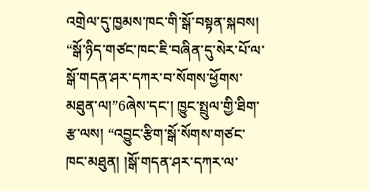འགྲེལ་དུ་ཁྱམས་ཁང་གི་སྒོ་བསྟན་སྐབས། “སྒོ་ཉིད་གཙང་ཁང་ཇི་བཞིན་དུ་སེར་པོ་ལ་སྒོ་གདན་ཤར་དཀར་བ་སོགས་ཕྱོགས་མཐུན་ལ།”6ཞེས་དང་། ཁྱུང་སྤྲུལ་གྱི་ཐིག་རྩ་ལས། “འབྱུང་རྩིག་སྒོ་སོགས་གཙང་ཁང་མཐུན། །སྒོ་གདན་ཤར་དཀར་ལ་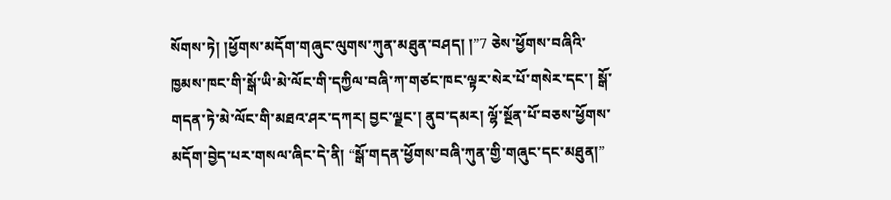སོགས་ཏེ། །ཕྱོགས་མདོག་གཞུང་ལུགས་ཀུན་མཐུན་བཤད། །”7 ཅེས་ཕྱོགས་བཞིའི་ཁྱམས་ཁང་གི་སྒོ་ཡི་མེ་ལོང་གི་དཀྱིལ་བཞི་ཀ་གཙང་ཁང་ལྟར་སེར་པོ་གསེར་དང་། སྒོ་གདན་ཏེ་མེ་ལོང་གི་མཐའ་ཤར་དཀར། བྱང་ལྗང་། ནུབ་དམར། ལྷོ་སྔོན་པོ་བཅས་ཕྱོགས་མདོག་བྱེད་པར་གསལ་ཞིང་དེ་ནི། “སྒོ་གདན་ཕྱོགས་བཞི་ཀུན་གྱི་གཞུང་དང་མཐུན།”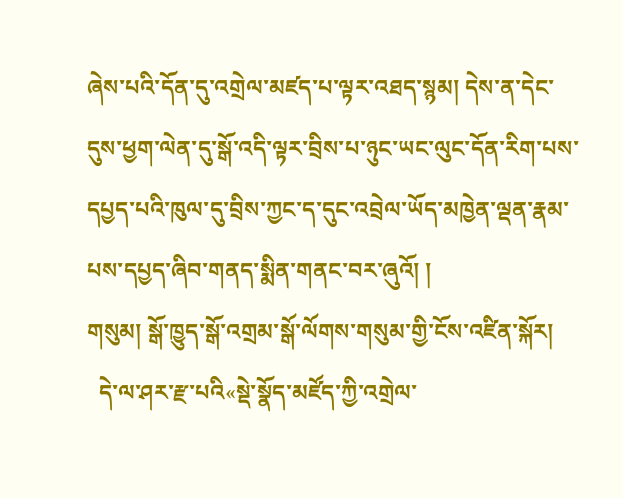ཞེས་པའི་དོན་དུ་འགྲེལ་མཛད་པ་ལྟར་འཐད་སྙམ། དེས་ན་དེང་དུས་ཕྱག་ལེན་དུ་སྒོ་འདི་ལྟར་བྲིས་པ་ཉུང་ཡང་ལུང་དོན་རིག་པས་དཔྱད་པའི་ཁུལ་དུ་བྲིས་ཀྱང་ད་དུང་འབྲེལ་ཡོད་མཁྱེན་ལྡན་རྣམ་པས་དཔྱད་ཞིབ་གནད་སྨིན་གནང་བར་ཞུའོ། །
གསུམ། སྒོ་ཁྱུད་སྒོ་འགྲམ་སྒོ་ལོགས་གསུམ་གྱི་ངོས་འཛིན་སྐོར།
  དེ་ལ་ཤར་རྫ་པའི«སྡེ་སྣོད་མཛོད་ཀྱི་འགྲེལ་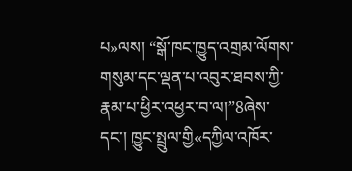པ»ལས། “སྒོ་ཁང་ཁྱུད་འགྲམ་ལོགས་གསུམ་དང་ལྡན་པ་འབུར་ཐབས་ཀྱི་རྣམ་པ་ཕྱིར་འཕྱར་བ་ལ།”8ཞེས་དང་། ཁྱུང་སྤྲུལ་གྱི«དཀྱིལ་འཁོར་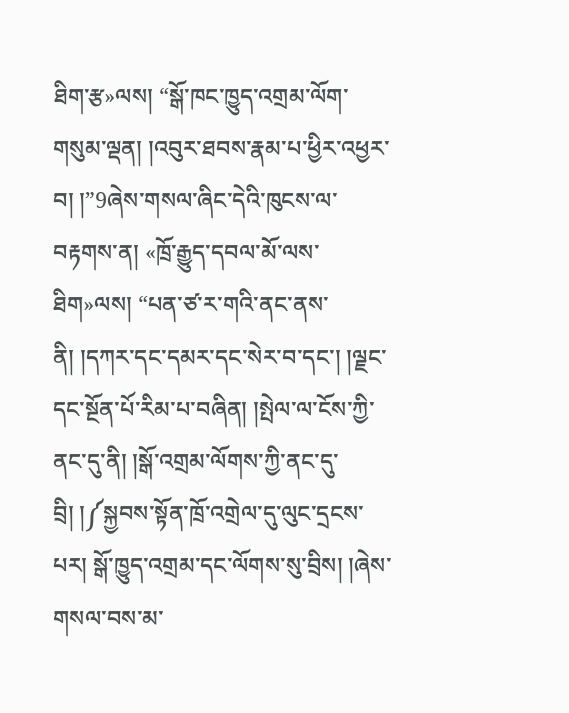ཐིག་རྩ»ལས། “སྒོ་ཁང་ཁྱུད་འགྲམ་ལོག་གསུམ་ལྡན། །འབུར་ཐབས་རྣམ་པ་ཕྱིར་འཕྱར་བ། །”9ཞེས་གསལ་ཞིང་དེའི་ཁུངས་ལ་བརྟགས་ན། «ཁྲོ་རྒྱུད་དབལ་མོ་ལས་ཐིག»ལས། “པན་ཙ་ར་གའི་ནང་ནས་ནི། །དཀར་དང་དམར་དང་སེར་བ་དང་། །ལྗང་དང་སྔོན་པོ་རིམ་པ་བཞིན། །སྤེལ་ལ་ངོས་ཀྱི་ནང་དུ་ནི། །སྒོ་འགྲམ་ལོགས་ཀྱི་ནང་དུ་བྲི། །༼སྐྱབས་སྟོན་ཁྲོ་འགྲེལ་དུ་ལུང་དྲངས་པར། སྒོ་ཁྱུད་འགྲམ་དང་ལོགས་སུ་བྲིས། །ཞེས་གསལ་བས་མ་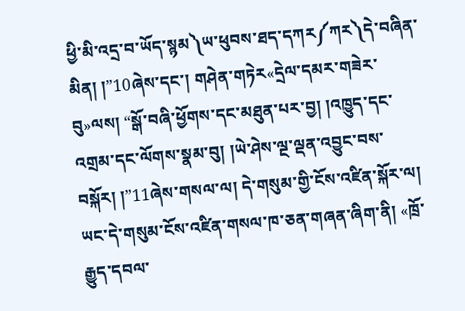ཕྱི་མི་འདྲ་བ་ཡོད་སྙམ༽ཡ་ཕུབས་ཐད་དཀར༼ཀར༽དེ་བཞིན་མིན། །”10ཞེས་དང་། གཤེན་གཏེར«དྲེལ་དམར་གཟེར་བུ»ལས། “སྒོ་བཞི་ཕྱོགས་དང་མཐུན་པར་བྱ། །འཁྱུད་དང་འགྲམ་དང་ལོགས་སྣམ་བུ། །ཡེ་ཤེས་ལྔ་ལྡན་འབྱུང་བས་བསྐོར། །”11ཞེས་གསལ་ལ། དེ་གསུམ་གྱི་ངོས་འཛིན་སྐོར་ལ། ཡང་དེ་གསུམ་ངོས་འཛིན་གསལ་ཁ་ཅན་གཞན་ཞིག་ནི། «ཁྲོ་རྒྱུད་དབལ་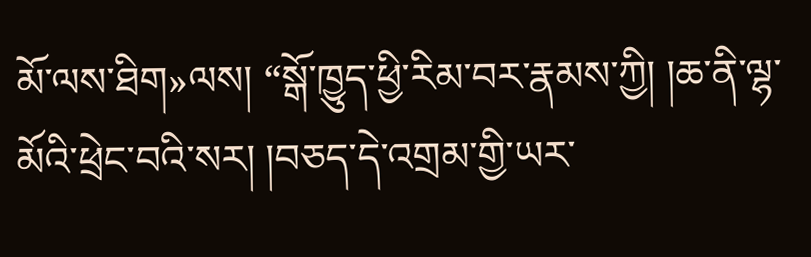མོ་ལས་ཐིག»ལས། “སྒོ་ཁྱུད་ཕྱི་རིམ་བར་རྣམས་ཀྱི། །ཆ་ནི་ལྷ་མོའི་ཕྲེང་བའི་སར། །བཅད་དེ་འགྲམ་གྱི་ཡར་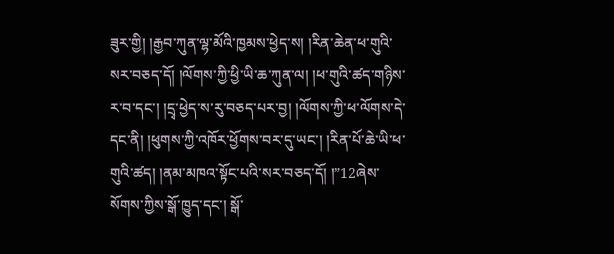ཟུར་གྱི། །རྒྱབ་ཀུན་ལྷ་མོའི་ཁྱམས་ཕྱེད་ས། །རིན་ཆེན་ཕ་གུའི་སར་བཅད་དོ། །ལོགས་ཀྱི་ཕྱི་ཡི་ཆ་ཀུན་ལ། །ཕ་གུའི་ཚད་གཉིས་ར་བ་དང་། །དྲྭ་ཕྱེད་ས་རུ་བཅད་པར་བྱ། །ལོགས་ཀྱི་ཕ་ལོགས་དེ་དང་ནི། །ཕུགས་ཀྱི་འཁོར་ཕྱོགས་བར་དུ་ཡང་། །རིན་པོ་ཆེ་ཡི་ཕ་གུའི་ཚད། །ནམ་མཁའ་སྟོང་པའི་སར་བཅད་དོ། །”12ཞེས་སོགས་ཀྱིས་སྒོ་ཁྱུད་དང་། སྒོ་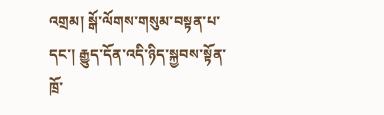འགྲམ། སྒོ་ལོགས་གསུམ་བསྟན་པ་དང་། རྒྱུད་དོན་འདི་ཉིད་སྐྱབས་སྟོན་ཁྲོ་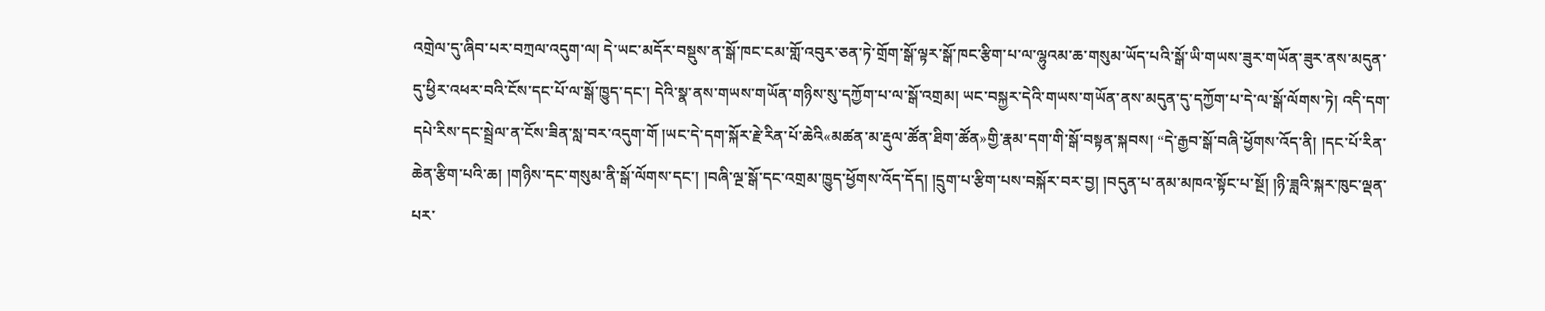འགྲེལ་དུ་ཞིབ་པར་བཀྲལ་འདུག་ལ། དེ་ཡང་མདོར་བསྡུས་ན་སྒོ་ཁང་ངམ་གློ་འབུར་ཅན་ཏེ་གྲོག་སྒོ་ལྟར་སྒོ་ཁང་རྩིག་པ་ལ་ལྷུའམ་ཆ་གསུམ་ཡོད་པའི་སྒོ་ཡི་གཡས་ཟུར་གཡོན་ཟུར་ནས་མདུན་དུ་ཕྱིར་འཕར་བའི་ངོས་དང་པོ་ལ་སྒོ་ཁྱུད་དང་། དེའི་སྣ་ནས་གཡས་གཡོན་གཉིས་སུ་དཀྱོག་པ་ལ་སྒོ་འགྲམ། ཡང་བསྐྱར་དེའི་གཡས་གཡོན་ནས་མདུན་དུ་དཀྱོག་པ་དེ་ལ་སྒོ་ལོགས་ཏེ། འདི་དག་དཔེ་རིས་དང་སྦྲེལ་ན་ངོས་ཟིན་སླ་བར་འདུག་གོ །ཡང་དེ་དག་སྐོར་རྗེ་རིན་པོ་ཆེའི«མཚན་མ་རྡུལ་ཚོན་ཐིག་ཚོན»གྱི་རྣམ་དག་གི་སྒོ་བསྟན་སྐབས། “དེ་རྒྱབ་སྒོ་བཞི་ཕྱོགས་འོད་ནི། །དང་པོ་རིན་ཆེན་རྩིག་པའི་ཆ། །གཉིས་དང་གསུམ་ནི་སྒོ་ལོགས་དང་། །བཞི་ལྔ་སྒོ་དང་འགྲམ་ཁྱུད་ཕྱོགས་འོད་དོད། །དྲུག་པ་རྩིག་པས་བསྐོར་བར་བྱ། །བདུན་པ་ནམ་མཁའ་སྟོང་པ་སྔོ། །ཉི་ཟླའི་སྐར་ཁུང་ལྡན་པར་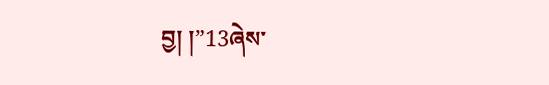བྱ། །”13ཞེས་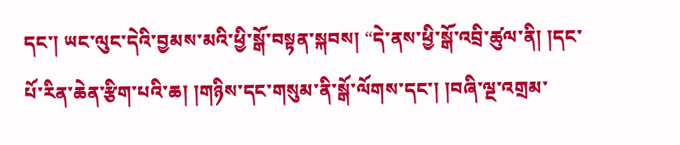དང་། ཡང་ལུང་དེའི་བྱམས་མའི་ཕྱི་སྒོ་བསྟན་སྐབས། “དེ་ནས་ཕྱི་སྒོ་འབྲི་ཚུལ་ནི། །དང་པོ་རིན་ཆེན་རྩིག་པའི་ཆ། །གཉིས་དང་གསུམ་ནི་སྒོ་ལོགས་དང་། །བཞི་ལྔ་འགྲམ་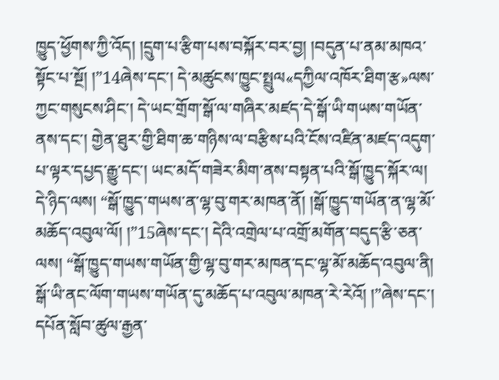ཁྱུད་ཕྱོགས་ཀྱི་འོད། །དྲུག་པ་རྩིག་པས་བསྐོར་བར་བྱ། །བདུན་པ་ནམ་མཁའ་སྟོང་པ་སྔོ། །”14ཞེས་དང་། དེ་མཚུངས་ཁྱུང་སྤྲུལ«དཀྱིལ་འཁོར་ཐིག་རྩ»ལས་ཀྱང་གསུངས་ཤིང་། དེ་ཡང་གྲོག་སྒོ་ལ་གཞིར་མཛད་དེ་སྒོ་ཡི་གཡས་གཡོན་ནས་དང་། གྱེན་ཐུར་གྱི་ཐིག་ཆ་གཉིས་ལ་བརྩིས་པའི་ངོས་འཛིན་མཛད་འདུག་པ་ལྟར་དཔྱད་རྒྱུ་དང་། ཡང་མདོ་གཟེར་མིག་ནས་བསྟན་པའི་སྒོ་ཁྱུད་སྐོར་ལ། དེ་ཉིད་ལས། “སྒོ་ཁྱུད་གཡས་ན་ལྷ་བུ་གར་མཁན་ནོ། །སྒོ་ཁྱུད་གཡོན་ན་ལྷ་མོ་མཆོད་འབུལ་ལོ། །”15ཞེས་དང་། དེའི་འགྲེལ་པ་འགྲོ་མགོན་བདུད་རྩི་ཅན་ལས། “སྒོ་ཁྱུད་གཡས་གཡོན་གྱི་ལྷ་བུ་གར་མཁན་དང་ལྷ་མོ་མཆོད་འབུལ་ནི། སྒོ་ཡི་ནང་ལོག་གཡས་གཡོན་དུ་མཆོད་པ་འབུལ་མཁན་རེ་རེའོ། །”ཞེས་དང་། དཔོན་སློབ་ཚུལ་རྒྱན་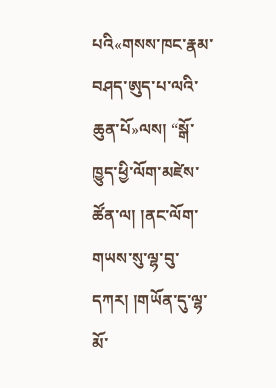པའི«གསས་ཁང་རྣམ་བཤད་ཨུད་པ་ལའི་ཆུན་པོ»ལས། “སྒོ་ཁྱུད་ཕྱི་ལོག་མཛེས་ཚོན་ལ། །ནང་ལོག་གཡས་སུ་ལྷ་བུ་དཀར། །གཡོན་དུ་ལྷ་མོ་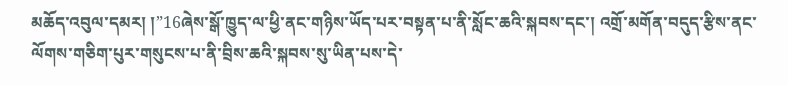མཆོད་འབུལ་དམར། །”16ཞེས་སྒོ་ཁྱུད་ལ་ཕྱི་ནང་གཉིས་ཡོད་པར་བསྟན་པ་ནི་སློང་ཆའི་སྐབས་དང་། འགྲོ་མགོན་བདུད་རྩིས་ནང་ལོགས་གཅིག་པུར་གསུངས་པ་ནི་བྲིས་ཆའི་སྐབས་སུ་ཡིན་པས་དེ་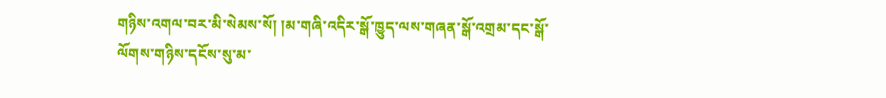གཉིས་འགལ་བར་མི་སེམས་སོ། །མ་གཞི་འདིར་སྒོ་ཁྱུད་ལས་གཞན་སྒོ་འགྲམ་དང་སྒོ་ལོགས་གཉིས་དངོས་སུ་མ་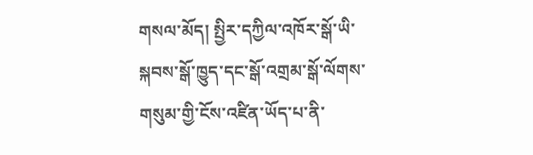གསལ་མོད། སྤྱིར་དཀྱིལ་འཁོར་སྒོ་ཡི་སྐབས་སྒོ་ཁྱུད་དང་སྒོ་འགྲམ་སྒོ་ལོགས་གསུམ་གྱི་ངོས་འཛིན་ཡོད་པ་ནི་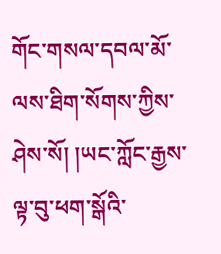གོང་གསལ་དབལ་མོ་ལས་ཐིག་སོགས་ཀྱིས་ཤེས་སོ། །ཡང་ཀློང་རྒྱས་ལྟ་བུ་ཕག་སྒོའི་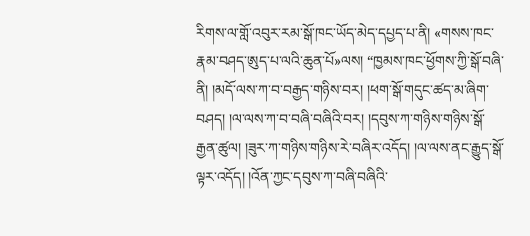རིགས་ལ་གློ་འབུར་རམ་སྒོ་ཁང་ཡོད་མེད་དཔྱད་པ་ནི། «གསས་ཁང་རྣམ་བཤད་ཨུད་པ་ལའི་ཆུན་པོ»ལས། “ཁྱམས་ཁང་ཕྱོགས་ཀྱི་སྒོ་བཞི་ནི། །མདོ་ལས་ཀ་བ་བརྒྱད་གཉིས་བར། །ཕག་སྒོ་གདུང་ཚད་མ་ཞིག་བཤད། །ལ་ལས་ཀ་བ་བཞི་བཞིའི་བར། །དབུས་ཀ་གཉིས་གཉིས་སྒོ་རྒྱན་ཚུལ། །ཟུར་ཀ་གཉིས་གཉིས་རེ་བཞིར་འདོད། །ལ་ལས་ནང་རྒྱུད་སྒོ་ལྟར་འདོད། །འོན་ཀྱང་དབུས་ཀ་བཞི་བཞིའི་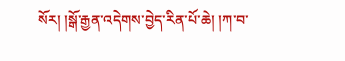སོར། །སྒོ་རྒྱན་འདེགས་བྱེད་རིན་པོ་ཆེ། །ཀ་བ་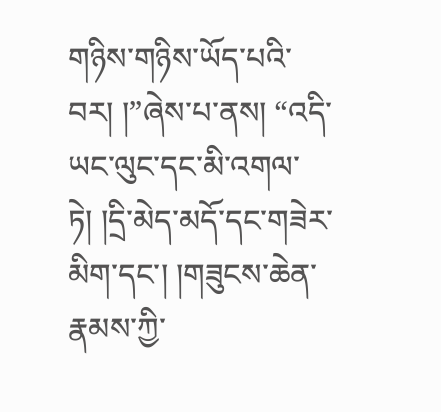གཉིས་གཉིས་ཡོད་པའི་བར། །”ཞེས་པ་ནས། “འདི་ཡང་ལུང་དང་མི་འགལ་ཏེ། །དྲི་མེད་མདོ་དང་གཟེར་མིག་དང་། །གཟུངས་ཆེན་རྣམས་ཀྱི་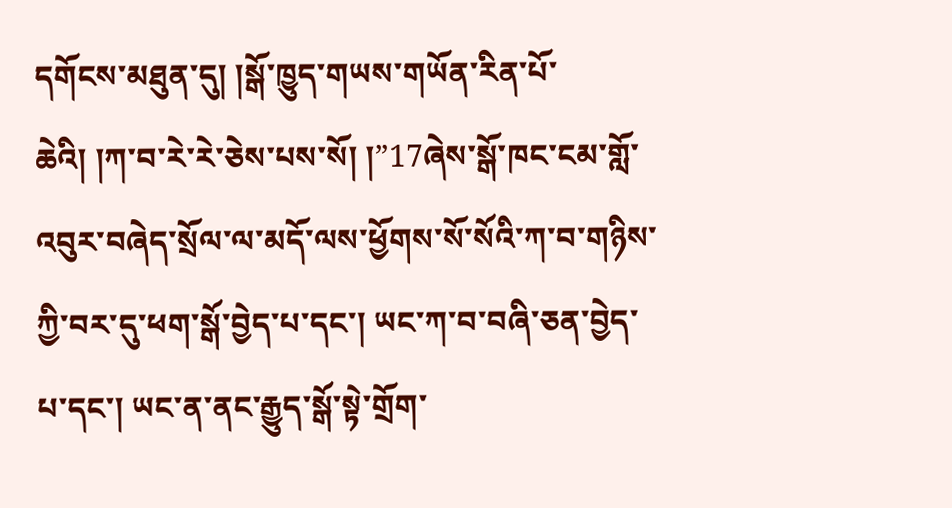དགོངས་མཐུན་དུ། །སྒོ་ཁྱུད་གཡས་གཡོན་རིན་པོ་ཆེའི། །ཀ་བ་རེ་རེ་ཅེས་པས་སོ། །”17ཞེས་སྒོ་ཁང་ངམ་གློ་འབུར་བཞེད་སྲོལ་ལ་མདོ་ལས་ཕྱོགས་སོ་སོའི་ཀ་བ་གཉིས་ཀྱི་བར་དུ་ཕག་སྒོ་བྱེད་པ་དང་། ཡང་ཀ་བ་བཞི་ཅན་བྱེད་པ་དང་། ཡང་ན་ནང་རྒྱུད་སྒོ་སྟེ་གྲོག་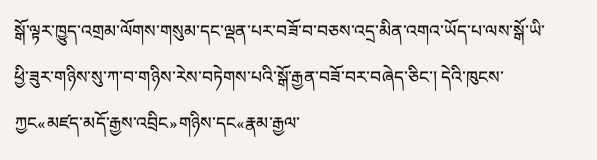སྒོ་ལྟར་ཁྱུད་འགྲམ་ལོགས་གསུམ་དང་ལྡན་པར་བཟོ་བ་བཅས་འདྲ་མིན་འགའ་ཡོད་པ་ལས་སྒོ་ཡི་ཕྱི་ཟུར་གཉིས་སུ་ཀ་བ་གཉིས་རེས་བཏེགས་པའི་སྒོ་རྒྱན་བཟོ་བར་བཞེད་ཅིང་། དེའི་ཁུངས་ཀྱང«མཛད་མདོ་རྒྱས་འབྲིང»གཉིས་དང«རྣམ་རྒྱལ་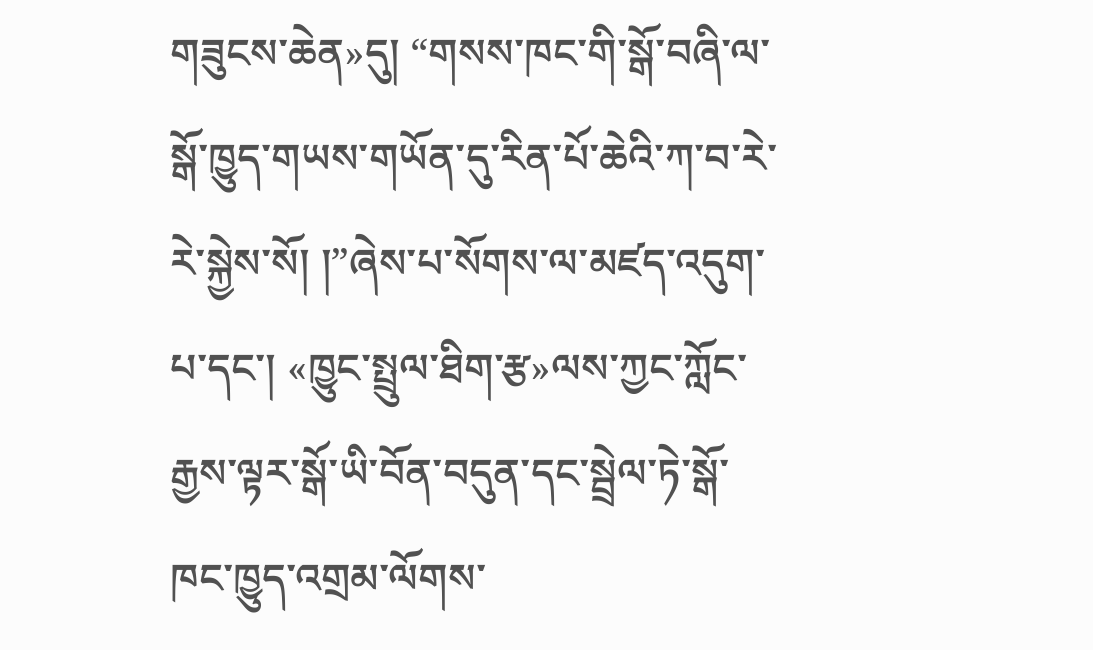གཟུངས་ཆེན»དུ། “གསས་ཁང་གི་སྒོ་བཞི་ལ་སྒོ་ཁྱུད་གཡས་གཡོན་དུ་རིན་པོ་ཆེའི་ཀ་བ་རེ་རེ་སྐྱེས་སོ། །”ཞེས་པ་སོགས་ལ་མཛད་འདུག་པ་དང་། «ཁྱུང་སྤྲུལ་ཐིག་རྩ»ལས་ཀྱང་ཀློང་རྒྱས་ལྟར་སྒོ་ཡི་བོན་བདུན་དང་སྦྲེལ་ཏེ་སྒོ་ཁང་ཁྱུད་འགྲམ་ལོགས་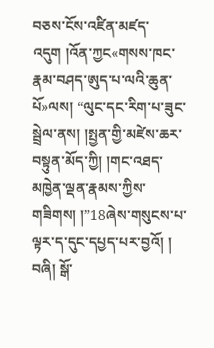བཅས་ངོས་འཛིན་མཛད་འདུག །འོན་ཀྱང«གསས་ཁང་རྣམ་བཤད་ཨུད་པ་ལའི་ཆུན་པོ»ལས། “ལུང་དང་རིག་པ་ཟུང་སྦྲེལ་ནས། །སྤྱན་གྱི་མཛེས་ཆར་བསྟུན་མོད་ཀྱི། །གང་འཐད་མཁྱེན་ལྡན་རྣམས་ཀྱིས་གཟིགས། །”18ཞེས་གསུངས་པ་ལྟར་ད་དུང་དཔྱད་པར་བྱའོ། །
བཞི། སྒོ་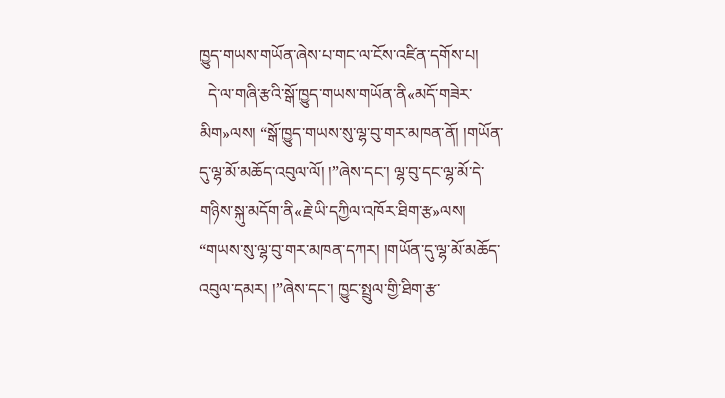ཁྱུད་གཡས་གཡོན་ཞེས་པ་གང་ལ་ངོས་འཛིན་དགོས་པ།
  དེ་ལ་གཞི་རྩའི་སྒོ་ཁྱུད་གཡས་གཡོན་ནི«མདོ་གཟེར་མིག»ལས། “སྒོ་ཁྱུད་གཡས་སུ་ལྷ་བུ་གར་མཁན་ནོ། །གཡོན་དུ་ལྷ་མོ་མཆོད་འབུལ་ལོ། །”ཞེས་དང་། ལྷ་བུ་དང་ལྷ་མོ་དེ་གཉིས་སྐུ་མདོག་ནི«རྗེ་ཡི་དཀྱིལ་འཁོར་ཐིག་རྩ»ལས། “གཡས་སུ་ལྷ་བུ་གར་མཁན་དཀར། །གཡོན་དུ་ལྷ་མོ་མཆོད་འབུལ་དམར། །”ཞེས་དང་། ཁྱུང་སྤྲུལ་གྱི་ཐིག་རྩ་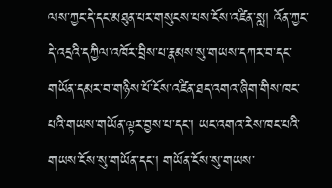ལས་ཀྱང་དེ་དང་མཐུན་པར་གསུངས་པས་ངོས་འཛིན་སླ། འོན་ཀྱང་དེ་འདྲའི་དཀྱིལ་འཁོར་བྲིས་པ་རྣམས་སུ་གཡས་དཀར་བ་དང་གཡོན་དམར་བ་གཉིས་པོ་ངོས་འཛིན་ཐད་འགའ་ཞིག་གིས་ཁང་པའི་གཡས་གཡོན་ལྟར་བྱས་པ་དང་། ཡང་འགའ་རེས་ཁང་པའི་གཡས་ངོས་སུ་གཡོན་དང་། གཡོན་ངོས་སུ་གཡས་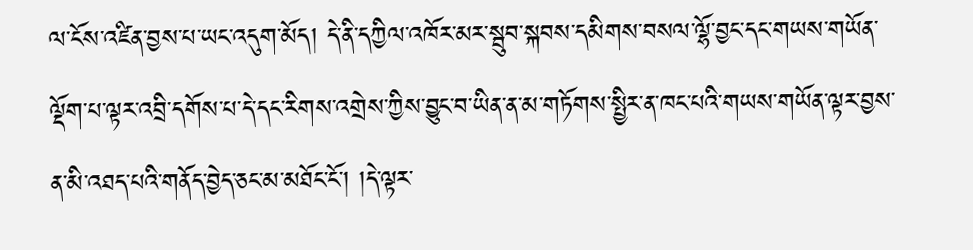ལ་ངོས་འཛིན་བྱས་པ་ཡང་འདུག་མོད། དེ་ནི་དཀྱིལ་འཁོར་མར་སྦུབ་སྐབས་དམིགས་བསལ་ལྷོ་བྱང་དང་གཡས་གཡོན་ལྡོག་པ་ལྟར་འབྲི་དགོས་པ་དེ་དང་རིགས་འགྲེས་ཀྱིས་བྱུང་བ་ཡིན་ན་མ་གཏོགས་སྤྱིར་ན་ཁང་པའི་གཡས་གཡོན་ལྟར་བྱས་ན་མི་འཐད་པའི་གནོད་བྱེད་ཅང་མ་མཐོང་ངོ་། །དེ་ལྟར་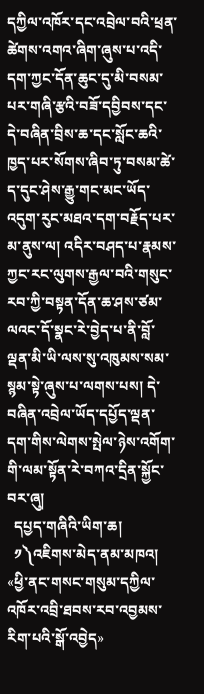དཀྱིལ་འཁོར་དང་འབྲེལ་བའི་ཕྲན་ཚེགས་འགའ་ཞིག་ཞུས་པ་འདི་དག་ཀྱང་དོན་ཆུང་དུ་མི་བསམ་པར་གཞི་རྩའི་བཟོ་དབྱིབས་དང་དེ་བཞིན་བྲིས་ཆ་དང་སློང་ཆའི་ཁྱད་པར་སོགས་ཞིབ་ཏུ་བསམ་ཚེ་ད་དུང་ཤེས་རྒྱུ་གང་མང་ཡོད་འདུག་རུང་མཐའ་དག་བརྗོད་པར་མ་ནུས་ལ། འདིར་བཤད་པ་རྣམས་ཀྱང་རང་ལུགས་རྒྱལ་བའི་གསུང་རབ་ཀྱི་བསྟན་དོན་ཆ་ཤས་ཙམ་ལའང་དོ་སྣང་རེ་བྱེད་པ་ནི་བློ་ལྡན་མི་ཡི་ལས་སུ་འཁུམས་སམ་སྙམ་སྟེ་ཞུས་པ་ལགས་པས། དེ་བཞིན་འབྲེལ་ཡོད་དཔྱོད་ལྡན་དག་གིས་ལེགས་སྤེལ་ཉེས་འགོག་གི་ལམ་སྟོན་རེ་བཀའ་དྲིན་སྐྱོང་བར་ཞུ།
  དཔྱད་གཞིའི་ཡིག་ཆ།
  ༡༽འཇིགས་མེད་ནམ་མཁའ། «ཕྱི་ནང་གསང་གསུམ་དཀྱིལ་འཁོར་འབྲི་ཐབས་རབ་འབྱམས་རིག་པའི་སྒོ་འབྱེད»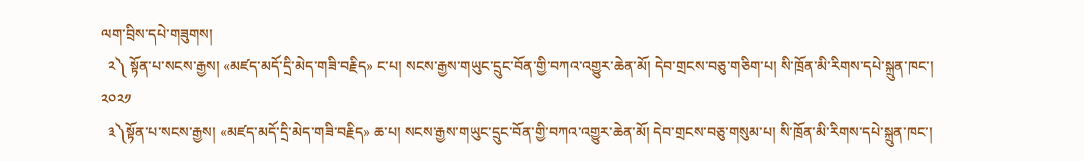ལག་བྲིས་དཔེ་གཟུགས།
  ༢༽ སྟོན་པ་སངས་རྒྱས། «མཛད་མདོ་དྲི་མེད་གཟི་བརྗིད» ང་པ། སངས་རྒྱས་གཡུང་དྲུང་བོན་གྱི་བཀའ་འགྱུར་ཆེན་མོ། དེབ་གྲངས་བཅུ་གཅིག་པ། སི་ཁྲོན་མི་རིགས་དཔེ་སྐྲུན་ཁང་། ༢༠༢༡
  ༣༽སྟོན་པ་སངས་རྒྱས། «མཛད་མདོ་དྲི་མེད་གཟི་བརྗིད» ཆ་པ། སངས་རྒྱས་གཡུང་དྲུང་བོན་གྱི་བཀའ་འགྱུར་ཆེན་མོ། དེབ་གྲངས་བཅུ་གསུམ་པ། སི་ཁྲོན་མི་རིགས་དཔེ་སྐྲུན་ཁང་།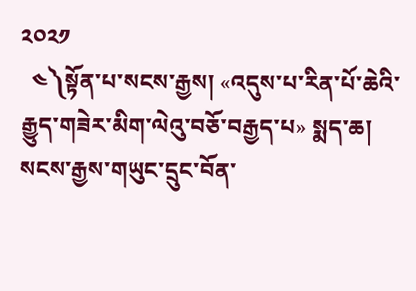༢༠༢༡
  ༤༽སྟོན་པ་སངས་རྒྱས། «འདུས་པ་རིན་པོ་ཆེའི་རྒྱུད་གཟེར་མིག་ལེའུ་བཅོ་བརྒྱད་པ» སྨད་ཆ། སངས་རྒྱས་གཡུང་དྲུང་བོན་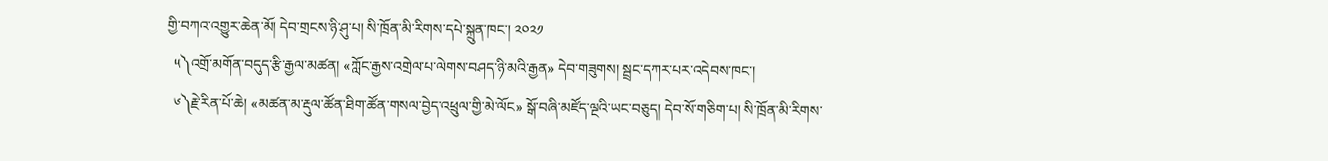གྱི་བཀའ་འགྱུར་ཆེན་མོ། དེབ་གྲངས་ཉི་ཤུ་པ། སི་ཁྲོན་མི་རིགས་དཔེ་སྐྲུན་ཁང་། ༢༠༢༡
  ༥༽འགྲོ་མགོན་བདུད་རྩི་རྒྱལ་མཚན། «ཀློང་རྒྱས་འགྲེལ་པ་ལེགས་བཤད་ཉི་མའི་རྒྱན» དེབ་གཟུགས། སྦྲང་དཀར་པར་འདེབས་ཁང་།
  ༦༽རྗེ་རིན་པོ་ཆེ། «མཚན་མ་རྡུལ་ཚོན་ཐིག་ཚོན་གསལ་བྱེད་འཕྲུལ་གྱི་མེ་ལོང» སྒོ་བཞི་མཛོད་ལྔའི་ཡང་བཅུད། དེབ་སོ་གཅིག་པ། སི་ཁྲོན་མི་རིགས་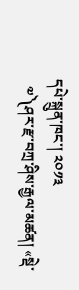དཔེ་སྐྲུན་ཁང་། ༢༠༡༣
  ༧༽ཤར་རྫ་བཀྲ་ཤིས་རྒྱལ་མཚན། «སྡེ་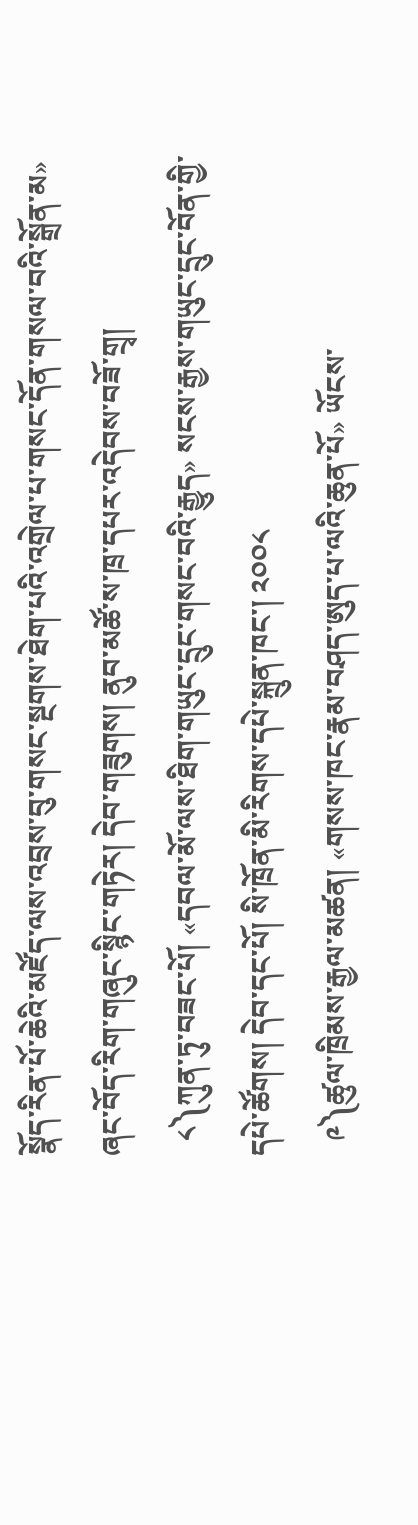སྣོད་རིན་པོ་ཆེའི་མཛོད་ལས་འབྲས་བུ་གསང་སྔགས་ཐེག་པའི་འགྲེལ་པ་གསང་དོན་གསལ་བའི་སྒྲོན་མ» ཞང་བོད་རིག་གཞུང་སྙིང་གཏེར། དེབ་གཟུགས། ནུབ་མཚོ་ས་ཁྲ་དཔར་འདེབས་བཟོ་གྲྭ།
  ༨༽ཀུན་ཏུ་བཟང་པོ། «དབལ་མོ་ལས་ཐིག་གཡུང་དྲུང་གསང་བའི་རྒྱུད» སངས་རྒྱས་གཡུང་དྲུང་བོན་གྱི་དཔེ་ཚོགས། དེབ་དང་པོ། སི་ཁྲོན་མི་རིགས་དཔེ་སྐྲུན་ཁང་། ༢༠༠༨
  ༩༽ཚུལ་ཁྲིམས་རྒྱལ་མཚན། «གསས་ཁང་རྣམ་བཤད་ཨུད་པ་ལའི་ཆུན་པོ» ཡོངས་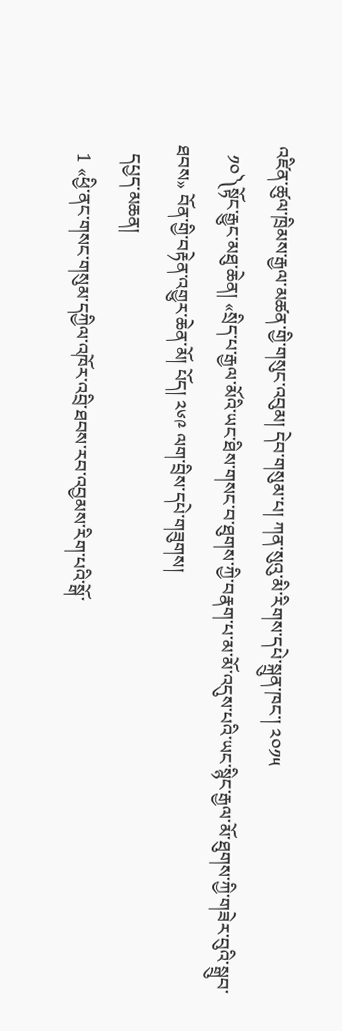འཛིན་ཚུལ་ཁྲིམས་རྒྱལ་མཚན་གྱི་གསུང་འབུམ། དེབ་གསུམ་པ། ཀན་སུའུ་མི་རིགས་དཔེ་སྐྲུན་ཁང་། ༢༠༡༥
  ༡༠༽སྟོང་རྒྱུང་མཐུ་ཆེན། «སྲིད་པ་རྒྱལ་མོའི་ཡང་ཐིས་གསང་བ་ཐུགས་ཀྱི་བརྣག་པ་མ་མོ་འདུས་པའི་ཡང་སྙིང་རྒྱལ་མོ་ཐུགས་ཀྱི་གཟེར་བུའི་སྒྲུབ་ཐབས» བོན་གྱི་བརྟེན་འགྱུར་ཆེན་མོ། པོད། ༢༦༩ ལག་བྲིས་དཔེ་གཟུགས།
  དཔྱད་མཆན།
  1 «ཕྱི་ནང་གསང་གསུམ་དཀྱིལ་འཁོར་འབྲི་ཐབས་རབ་འབྱམས་རིག་པའི་སྒོ་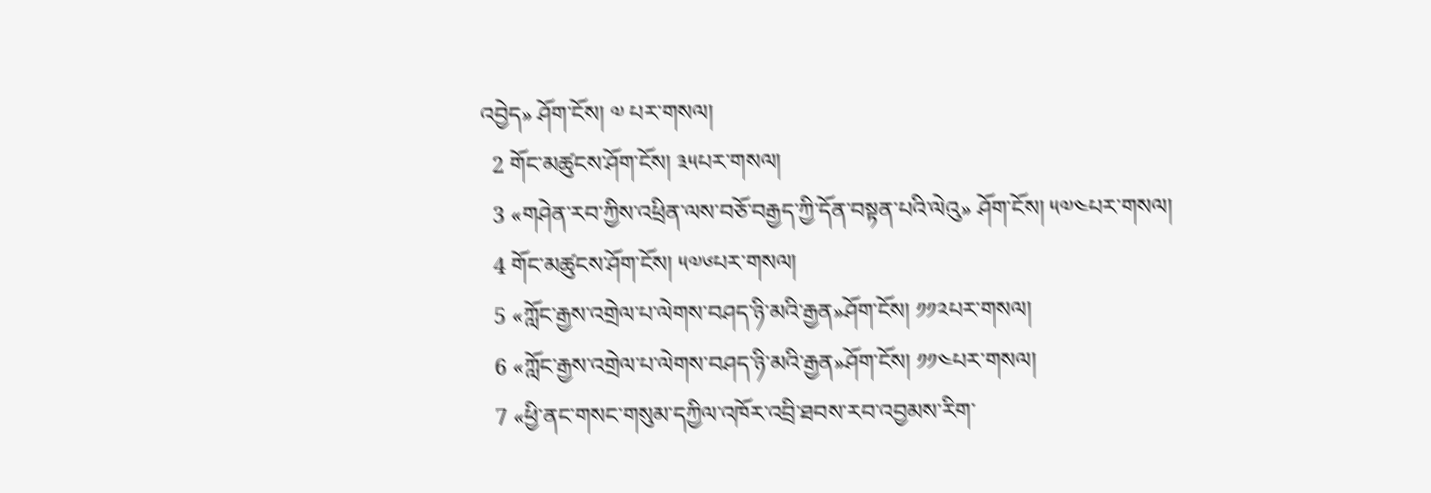འབྱེད» ཤོག་ངོས། ༧ པར་གསལ།
  2 གོང་མཚུངས་ཤོག་ངོས། ༣༥པར་གསལ།
  3 «གཤེན་རབ་ཀྱིས་འཕྲིན་ལས་བཅོ་བརྒྱད་ཀྱི་དོན་བསྟན་པའི་ལེའུ» ཤོག་ངོས། ༥༧༤པར་གསལ།
  4 གོང་མཚུངས་ཤོག་ངོས། ༥༧༦པར་གསལ།
  5 «ཀློང་རྒྱས་འགྲེལ་པ་ལེགས་བཤད་ཉི་མའི་རྒྱན»ཤོག་ངོས། ༡༡༢པར་གསལ།
  6 «ཀློང་རྒྱས་འགྲེལ་པ་ལེགས་བཤད་ཉི་མའི་རྒྱན»ཤོག་ངོས། ༡༡༤པར་གསལ།
  7 «ཕྱི་ནང་གསང་གསུམ་དཀྱིལ་འཁོར་འབྲི་ཐབས་རབ་འབྱམས་རིག་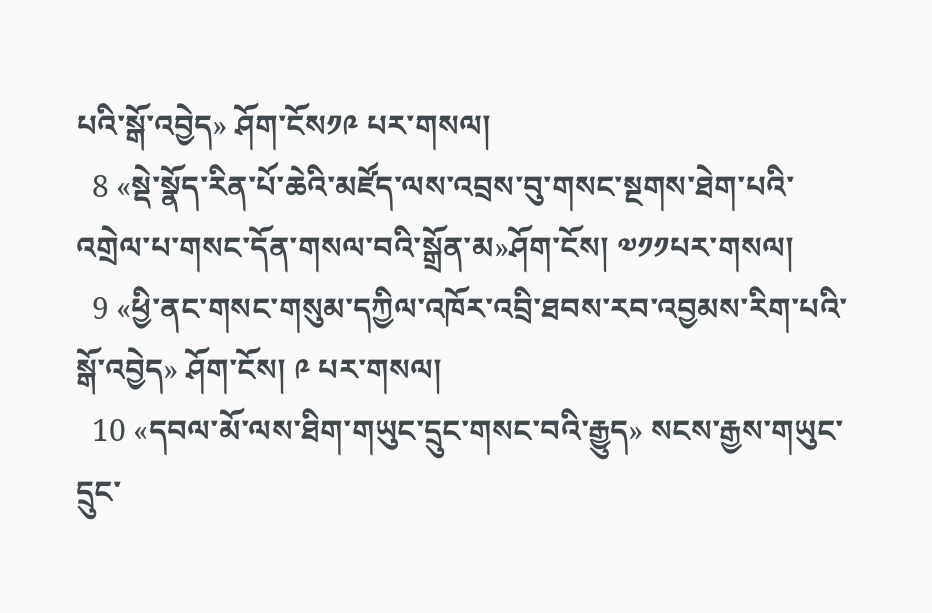པའི་སྒོ་འབྱེད» ཤོག་ངོས༡༩ པར་གསལ།
  8 «སྡེ་སྣོད་རིན་པོ་ཆེའི་མཛོད་ལས་འབྲས་བུ་གསང་སྔགས་ཐེག་པའི་འགྲེལ་པ་གསང་དོན་གསལ་བའི་སྒྲོན་མ»ཤོག་ངོས། ༧༡༡པར་གསལ།
  9 «ཕྱི་ནང་གསང་གསུམ་དཀྱིལ་འཁོར་འབྲི་ཐབས་རབ་འབྱམས་རིག་པའི་སྒོ་འབྱེད» ཤོག་ངོས། ༩ པར་གསལ།
  10 «དབལ་མོ་ལས་ཐིག་གཡུང་དྲུང་གསང་བའི་རྒྱུད» སངས་རྒྱས་གཡུང་དྲུང་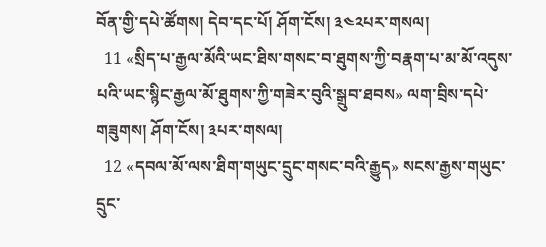བོན་གྱི་དཔེ་ཚོགས། དེབ་དང་པོ། ཤོག་ངོས། ༣༤༢པར་གསལ།
  11 «སྲིད་པ་རྒྱལ་མོའི་ཡང་ཐིས་གསང་བ་ཐུགས་ཀྱི་བརྣག་པ་མ་མོ་འདུས་པའི་ཡང་སྙིང་རྒྱལ་མོ་ཐུགས་ཀྱི་གཟེར་བུའི་སྒྲུབ་ཐབས» ལག་བྲིས་དཔེ་གཟུགས། ཤོག་ངོས། ༣པར་གསལ།
  12 «དབལ་མོ་ལས་ཐིག་གཡུང་དྲུང་གསང་བའི་རྒྱུད» སངས་རྒྱས་གཡུང་དྲུང་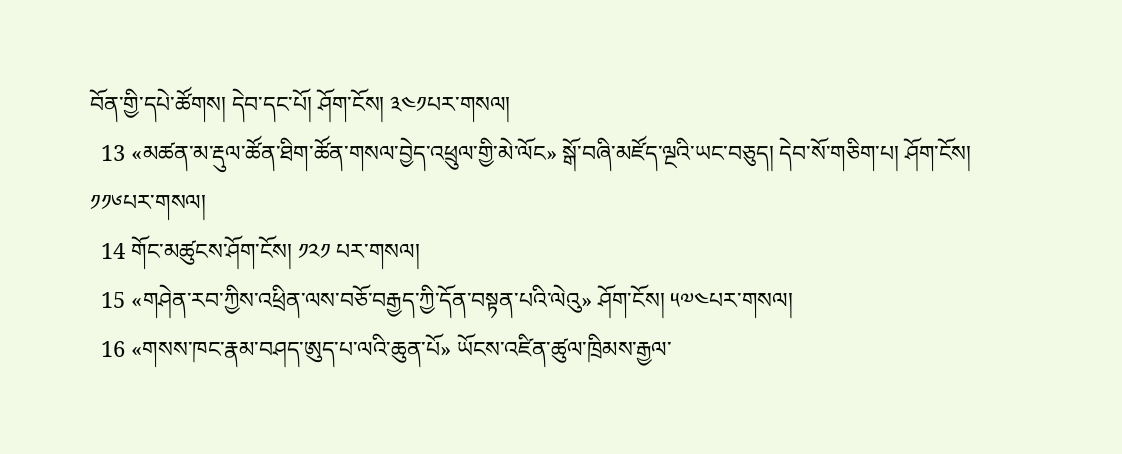བོན་གྱི་དཔེ་ཚོགས། དེབ་དང་པོ། ཤོག་ངོས། ༣༤༡པར་གསལ།
  13 «མཚན་མ་རྡུལ་ཚོན་ཐིག་ཚོན་གསལ་བྱེད་འཕྲུལ་གྱི་མེ་ལོང» སྒོ་བཞི་མཛོད་ལྔའི་ཡང་བཅུད། དེབ་སོ་གཅིག་པ། ཤོག་ངོས། ༡༡༦པར་གསལ།
  14 གོང་མཚུངས་ཤོག་ངོས། ༡༢༡ པར་གསལ།
  15 «གཤེན་རབ་ཀྱིས་འཕྲིན་ལས་བཅོ་བརྒྱད་ཀྱི་དོན་བསྟན་པའི་ལེའུ» ཤོག་ངོས། ༥༧༤པར་གསལ།
  16 «གསས་ཁང་རྣམ་བཤད་ཨུད་པ་ལའི་ཆུན་པོ» ཡོངས་འཛིན་ཚུལ་ཁྲིམས་རྒྱལ་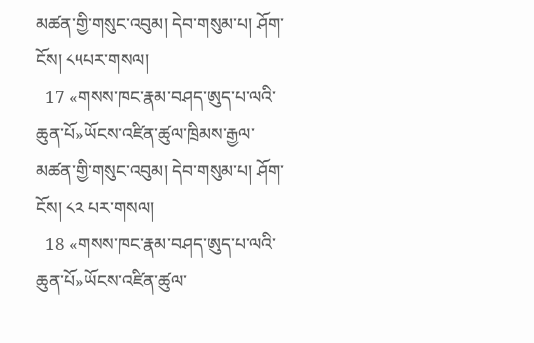མཚན་གྱི་གསུང་འབུམ། དེབ་གསུམ་པ། ཤོག་ངོས། ༨༥པར་གསལ།
  17 «གསས་ཁང་རྣམ་བཤད་ཨུད་པ་ལའི་ཆུན་པོ»ཡོངས་འཛིན་ཚུལ་ཁྲིམས་རྒྱལ་མཚན་གྱི་གསུང་འབུམ། དེབ་གསུམ་པ། ཤོག་ངོས། ༨༢ པར་གསལ།
  18 «གསས་ཁང་རྣམ་བཤད་ཨུད་པ་ལའི་ཆུན་པོ»ཡོངས་འཛིན་ཚུལ་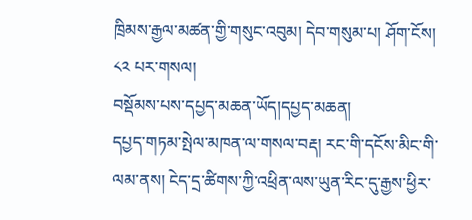ཁྲིམས་རྒྱལ་མཚན་གྱི་གསུང་འབུམ། དེབ་གསུམ་པ། ཤོག་ངོས། ༨༢ པར་གསལ།
བསྡོམས་པས་དཔྱད་མཆན་ཡོད།དཔྱད་མཆན།
དཔྱད་གཏམ་སྤེལ་མཁན་ལ་གསལ་བརྡ། རང་གི་དངོས་མིང་གི་ལམ་ནས། ངེད་དྲ་ཚིགས་ཀྱི་འཕྲིན་ལས་ཡུན་རིང་དུ་རྒྱས་ཕྱིར་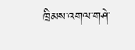ཁྲིམས་འགལ་གཤེ་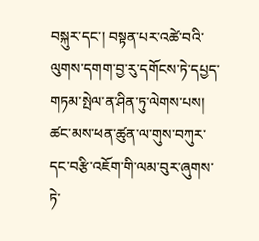བསྐུར་དང་། བསྟན་པར་འཚེ་བའི་ལུགས་དགག་བྱ་རུ་དགོངས་ཏེ་དཔྱད་གཏམ་སྤེལ་ན་ཤིན་ཏུ་ལེགས་པས། ཚང་མས་ཕན་ཚུན་ལ་གུས་བཀུར་དང་བརྩི་འཇོག་གི་ལམ་བུར་ཞུགས་ཏེ་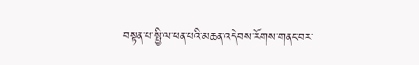བསྟན་པ་སྤྱི་ལ་ཕན་པའི་མཆན་འདེབས་རོགས་གནང་བར་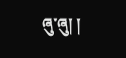ཞུ་ཞུ། །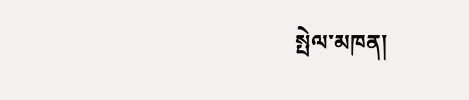སྤེལ་མཁན།